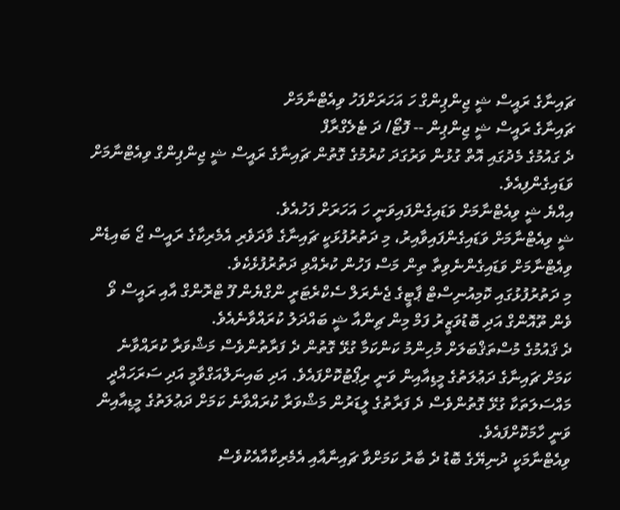ޗައިނާގެ ރައީސް ޝީ ޖިންޕިންގް ހަ އަހަރަށްފަހު ވިއެޓްނާމަށް
ޗައިނާގެ ރައީސް ޝީ ޖިންޕިން -- ފޮޓޯ/ ދަ ޓެލެގްރާފް
ދެ ގައުމުގެ މެދުގައި އޮތް ގުޅުން ވަރުގަދަ ކުރުމުގެ ގޮތުން ޗައިނާގެ ރައީސް ޝީ ޖިންޕިންގް ވިއެޓްނާމަށް ވަޑައިގެންފިއެވެ.
އިއްޔެ ޝީ ވިއެޓްނާމަށް ވަޑައިގެންފައިވަނީ ހަ އަހަރަށް ފަހުއެވެ.
ޝީ ވިއެޓްނާމަށް ވަޑައިގެންފައިވާއިރު، މި ދަތުރުފުޅަކީ ޗައިނާގެ ވާދަވެރި އެމެރިކާގެ ރައީސް ޖޯ ބައިޑެން ވިއެޓްނާމަށް ވަޑައިގެންނެވިތާ ތިން މަސް ފަހުން ކުރެއްވި ދަތުރުފުޅެކެވެ.
މި ދަތުރުފުޅުގައި ކޮމިއުނިސްޓް ޕާޓީގެ ޖެނެރަލް ސެކްރެޓަރީ ންގްޔެން ފޫ ޓްރޮންގް އާއި ރައީސް ވޯ ވެން ތޫއޮންގް އަދި ބޮޑުވަޒީރު ފަމް މިން ޗިންއާ ޝީ ބައްދަލު ކުރައްވާނެއެވެ.
ދެ ޤައުމުގެ މުސްތަޤްބަލަށް މުހިންމު ކަންކަމާ ގުޅޭ ގޮތުން ދެ ފަރާތުންވެސް މަޝްވަރާ ކުރައްވާނެ ކަމަށް ޗައިނާގެ ދަޢުލަތުގެ މީޑިއާއިން ވަނީ ރިޕޯޓުކޮށްފައެވެ. އަދި ބައިނަލްއަގްވާމީ އަދި ސަރަހައްދީ މައްސަލަތަކާ ގުޅޭ ގޮތުންވެސް ދެ ފަރާތުގެ ލީޑަރުން މަޝްވަރާ ކުރައްވާނެ ކަމަށް ދަޢުލަތުގެ މީޑިއާއިން ވަނީ ހާމަކޮށްފައެވެ.
ވިއެޓްނާމަކީ ދުނިޔޭގެ ބޮޑު ދެ ބާރު ކަމަށްވާ ޗައިނާއާއި އެމެރިކާއާއެކުވެސް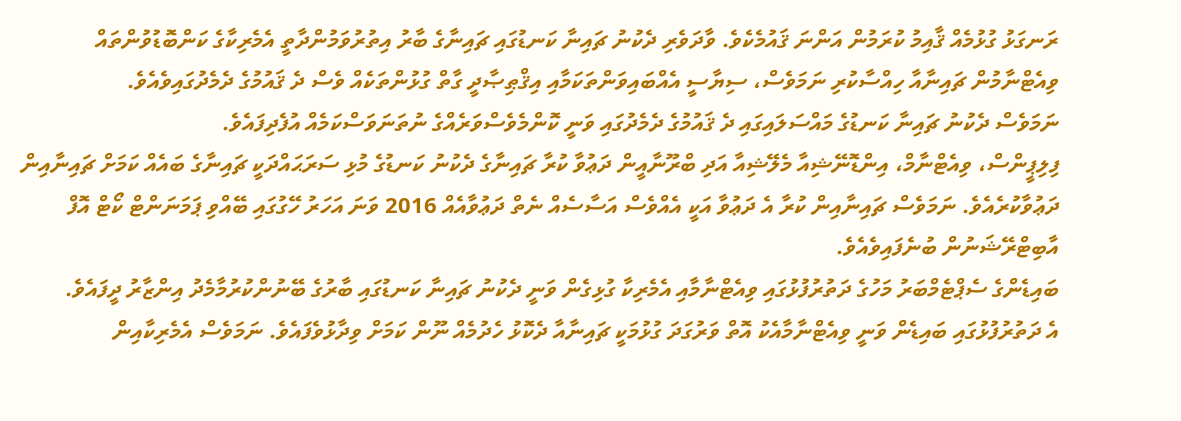ރަނގަޅު ގުޅުމެއް ޤާއިމު ކުރަމުން އަންނަ ޤައުމެކެވެ. ވާދަވެރި ދެކުނު ޗައިނާ ކަނޑުގައި ޗައިނާގެ ބާރު އިތުރުވަމުންދާތީ އެމެރިކާގެ ކަންބޮޑުވުންތައް ވިއެޓްނާމުން ޗައިނާއާ ހިއްސާކުރި ނަމަވެސް، ސިޔާސީ އެއްބައިވަންތަކަމާއި އިޤްޠިޞާދީ ގާތް ގުޅުންތަކެއް ވެސް ދެ ޤައުމުގެ ދެމެދުގައިވެއެވެ.
ނަމަވެސް ދެކުނު ޗައިނާ ކަނޑުގެ މައްސަލައިގައި ދެ ޤައުމުގެ ދެމެދުގައި ވަނީ ކޮންމެވެސްވަރެއްގެ ނުތަނަވަސްކަމެއް އުފެދިފައެވެ.
ފިލިޕީންސް، ވިއެޓްނާމް، އިންޑޮނޭޝިއާ މެލޭޝިއާ އަދި ބްރޫނާއީން ދަޢުވާ ކުރާ ޗައިނާގެ ދެކުނު ކަނޑުގެ މުޅި ސަރަޙައްދަކީ ޗައިނާގެ ބައެއް ކަމަށް ޗައިނާއިން ދަޢުވާކުރެއެވެ. ނަމަވެސް ޗައިނާއިން ކުރާ އެ ދަޢުވާ އަކީ އެއްވެސް އަސާސެއް ނެތް ދަޢުވާއެއް 2016 ވަނަ އަހަރު ހޭގުގައި ބޭއްވި ޕަމަނަންޓް ކޯޓް އޮފް އާބިޓްރޭޝަނުން ބުނެފައިވެއެވެ.
ބައިޑެންގެ ސެޕްޓެމްބަރު މަހުގެ ދަތުރުފުޅުގައި ވިއެޓްނާމާއި އެމެރިކާ ގުޅިގެން ވަނީ ދެކުނު ޗައިނާ ކަނޑުގައި ބާރުގެ ބޭނުންކުރުމާމެދު އިންޒާރު ދީފައެވެ.
އެ ދަތުރުފުޅުގައި ބައިޑެން ވަނީ ވިއެޓްނާމާއެކު އޮތް ވަރުގަދަ ގުޅުމަކީ ޗައިނާއާ ދެކޮޅު ހެދުމެއް ނޫން ކަމަށް ވިދާޅުވެފައެވެ. ނަމަވެސް އެމެރިކާއިން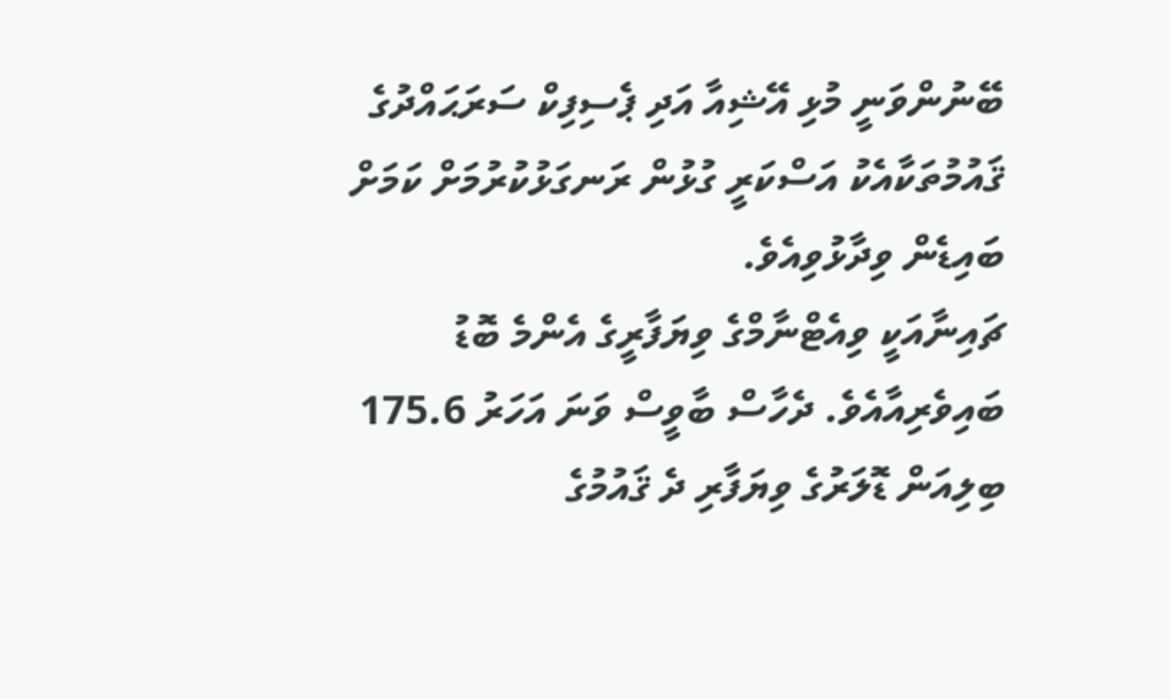ބޭނުންވަނީ މުޅި އޭޝިއާ އަދި ޕެސިފިކް ސަރަޙައްދުގެ ޤައުމުތަކާއެކު އަސްކަރީ ގުޅުން ރަނގަޅުކުރުމަށް ކަމަށް ބައިޑެން ވިދާޅުވިއެވެ.
ޗައިނާއަކީ ވިއެޓްނާމްގެ ވިޔަފާރީގެ އެންމެ ބޮޑު ބައިވެރިއާއެވެ. ދެހާސް ބާވީސް ވަނަ އަހަރު 175.6 ބިލިއަން ޑޮލަރުގެ ވިޔަފާރި ދެ ޤައުމުގެ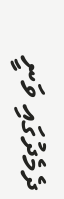ދެމެދުގައި ވަނީ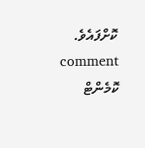ކޮށްފައެވެ.
comment ކޮމެންޓް